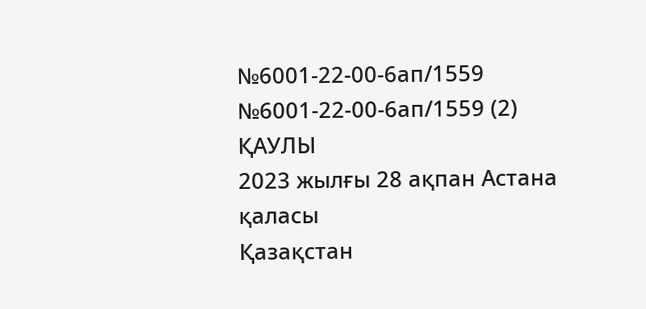№6001-22-00-6ап/1559 №6001-22-00-6ап/1559 (2)
ҚАУЛЫ
2023 жылғы 28 ақпан Астана қаласы
Қазақстан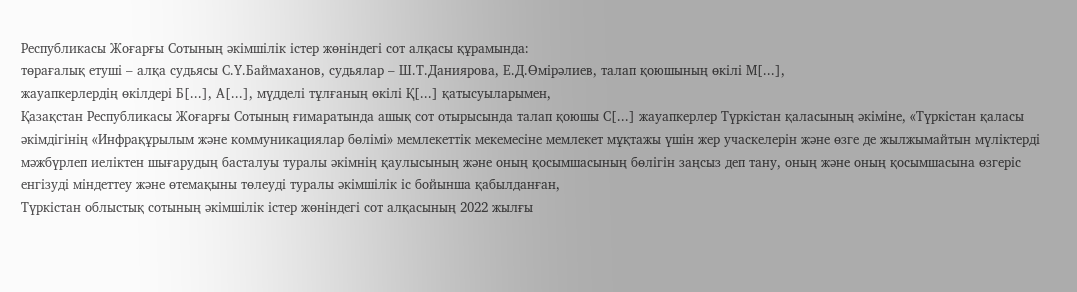Республикасы Жоғарғы Сотының әкімшілік істер жөніндегі сот алқасы құрамында:
төрағалық етуші – алқа судьясы С.Ү.Баймаханов, судьялар – Ш.Т.Даниярова, Е.Д.Өмірәлиев, талап қоюшының өкілі М[...],
жауапкерлердің өкілдері Б[...], А[...], мүдделі тұлғаның өкілі Қ[...] қатысуыларымен,
Қазақстан Республикасы Жоғарғы Сотының ғимаратында ашық сот отырысында талап қоюшы С[...] жауапкерлер Түркістан қаласының әкіміне, «Түркістан қаласы әкімдігінің «Инфрақұрылым және коммуникациялар бөлімі» мемлекеттік мекемесіне мемлекет мұқтажы үшін жер учаскелерін және өзге де жылжымайтын мүліктерді мәжбүрлеп иеліктен шығарудың басталуы туралы әкімнің қаулысының және оның қосымшасының бөлігін заңсыз деп тану, оның және оның қосымшасына өзгеріс енгізуді міндеттеу және өтемақыны төлеуді туралы әкімшілік іс бойынша қабылданған,
Түркістан облыстық сотының әкімшілік істер жөніндегі сот алқасының 2022 жылғы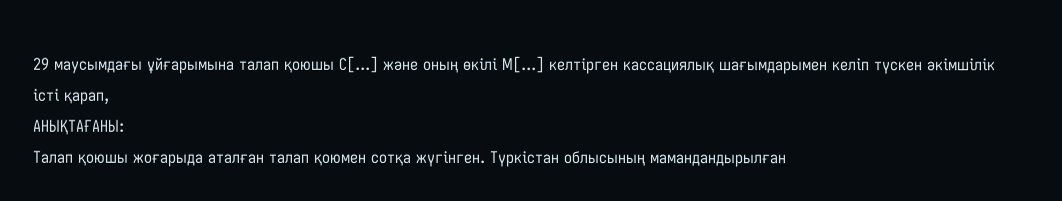29 маусымдағы ұйғарымына талап қоюшы С[...] және оның өкілі М[...] келтірген кассациялық шағымдарымен келіп түскен әкімшілік істі қарап,
АНЫҚТАҒАНЫ:
Талап қоюшы жоғарыда аталған талап қоюмен сотқа жүгінген. Түркістан облысының мамандандырылған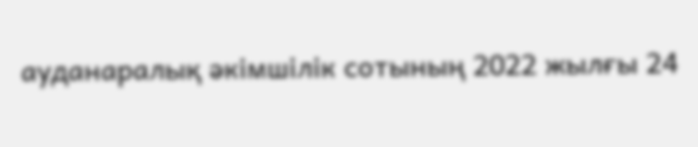ауданаралық әкімшілік сотының 2022 жылғы 24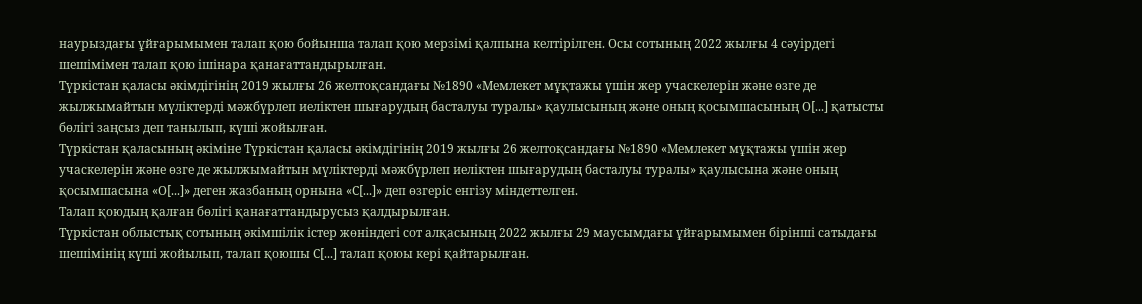наурыздағы ұйғарымымен талап қою бойынша талап қою мерзімі қалпына келтірілген. Осы сотының 2022 жылғы 4 сәуірдегі шешімімен талап қою ішінара қанағаттандырылған.
Түркістан қаласы әкімдігінің 2019 жылғы 26 желтоқсандағы №1890 «Мемлекет мұқтажы үшін жер учаскелерін және өзге де жылжымайтын мүліктерді мәжбүрлеп иеліктен шығарудың басталуы туралы» қаулысының және оның қосымшасының О[...] қатысты бөлігі заңсыз деп танылып, күші жойылған.
Түркістан қаласының әкіміне Түркістан қаласы әкімдігінің 2019 жылғы 26 желтоқсандағы №1890 «Мемлекет мұқтажы үшін жер учаскелерін және өзге де жылжымайтын мүліктерді мәжбүрлеп иеліктен шығарудың басталуы туралы» қаулысына және оның қосымшасына «О[...]» деген жазбаның орнына «С[...]» деп өзгеріс енгізу міндеттелген.
Талап қоюдың қалған бөлігі қанағаттандырусыз қалдырылған.
Түркістан облыстық сотының әкімшілік істер жөніндегі сот алқасының 2022 жылғы 29 маусымдағы ұйғарымымен бірінші сатыдағы шешімінің күші жойылып, талап қоюшы С[...] талап қоюы кері қайтарылған.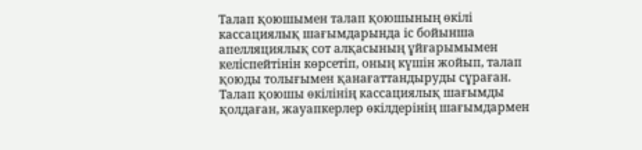Талап қоюшымен талап қоюшының өкілі кассациялық шағымдарында іс бойынша апелляциялық сот алқасының ұйғарымымен келіспейтінін көрсетіп, оның күшін жойып, талап қоюды толығымен қанағаттандыруды сұраған.
Талап қоюшы өкілінің кассациялық шағымды қолдаған, жауапкерлер өкілдерінің шағымдармен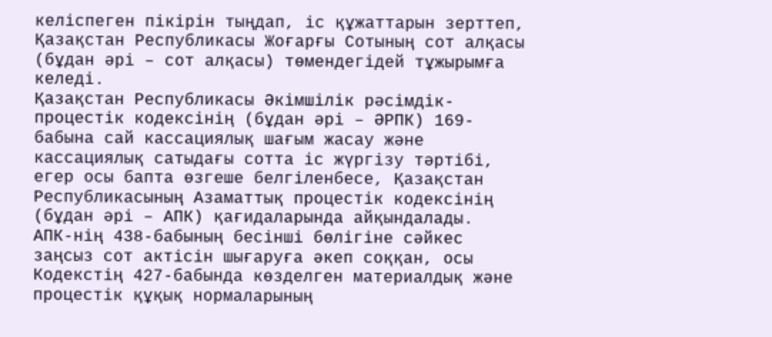келіспеген пікірін тыңдап, іс құжаттарын зерттеп, Қазақстан Республикасы Жоғарғы Сотының сот алқасы (бұдан әрі – сот алқасы) төмендегідей тұжырымға келеді.
Қазақстан Республикасы Әкімшілік рәсімдік-процестік кодексінің (бұдан әрі – ӘРПК) 169-бабына сай кассациялық шағым жасау және кассациялық сатыдағы сотта іс жүргізу тәртібі, егер осы бапта өзгеше белгіленбесе, Қазақстан Республикасының Азаматтық процестік кодексінің (бұдан әрі – АПК) қағидаларында айқындалады.
АПК-нің 438-бабының бесінші бөлігіне сәйкес заңсыз сот актiсiн шығаруға әкеп соққан, осы Кодекстің 427-бабында көзделген материалдық және процестік құқық нормаларының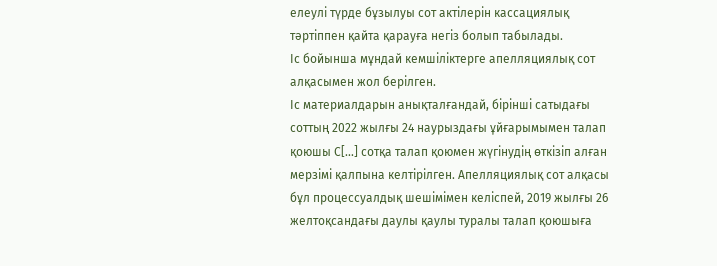елеулi түрде бұзылуы сот актілерін кассациялық тәртіппен қайта қарауға негiз болып табылады.
Іс бойынша мұндай кемшіліктерге апелляциялық сот алқасымен жол берілген.
Іс материалдарын анықталғандай, бірінші сатыдағы соттың 2022 жылғы 24 наурыздағы ұйғарымымен талап қоюшы С[...] сотқа талап қоюмен жүгінудің өткізіп алған мерзімі қалпына келтірілген. Апелляциялық сот алқасы бұл процессуалдық шешімімен келіспей, 2019 жылғы 26 желтоқсандағы даулы қаулы туралы талап қоюшыға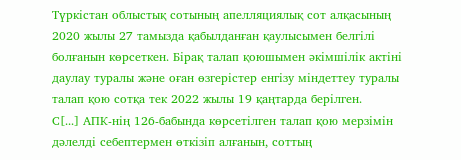Түркістан облыстық сотының апелляциялық сот алқасының 2020 жылы 27 тамызда қабылданған қаулысымен белгілі болғанын көрсеткен. Бірақ талап қоюшымен әкімшілік актіні даулау туралы және оған өзгерістер енгізу міндеттеу туралы талап қою сотқа тек 2022 жылы 19 қаңтарда берілген.
С[...] АПК-нің 126-бабында көрсетілген талап қою мерзімін дәлелді себептермен өткізіп алғанын, соттың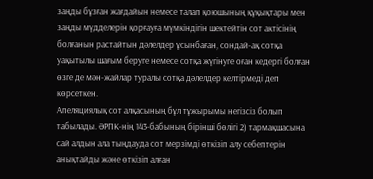заңды бұзған жағдайын немесе талап қоюшының құқықтары мен заңды мүдделерін қорғауға мүмкіндігін шектейтін сот актісінің болғанын растайтын дәлелдер ұсынбаған, сондай-ақ сотқа уақытылы шағым беруге немесе сотқа жүгінуге оған кедергі болған өзге де мән-жайлар туралы сотқа дәлелдер келтірмеді деп көрсеткен.
Апеляциялық сот алқасының бұл тұжырымы негізсіз болып табылады. ӘРПК-нің 143-бабының бірінші бөлігі 2) тармақшасына сай алдын ала тыңдауда сот мерзімді өткізіп алу себептерін анықтайды және өткізіп алған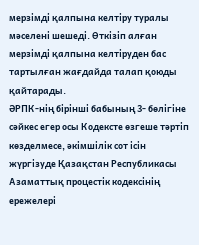мерзімді қалпына келтіру туралы мәселені шешеді. Өткізіп алған мерзімді қалпына келтіруден бас тартылған жағдайда талап қоюды қайтарады.
ӘРПК-нің бірінші бабының 3- бөлігіне сәйкес егер осы Кодексте өзгеше тәртіп көзделмесе, әкімшілік сот ісін жүргізуде Қазақстан Республикасы Азаматтық процестік кодексінің ережелері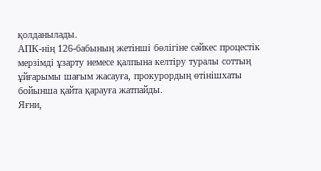қолданылады.
АПК-нің 126-бабының жетінші бөлігіне сәйкес процестік мерзімді ұзарту немесе қалпына келтіру туралы соттың ұйғарымы шағым жасауға, прокурордың өтінішхаты бойынша қайта қарауға жатпайды.
Яғни,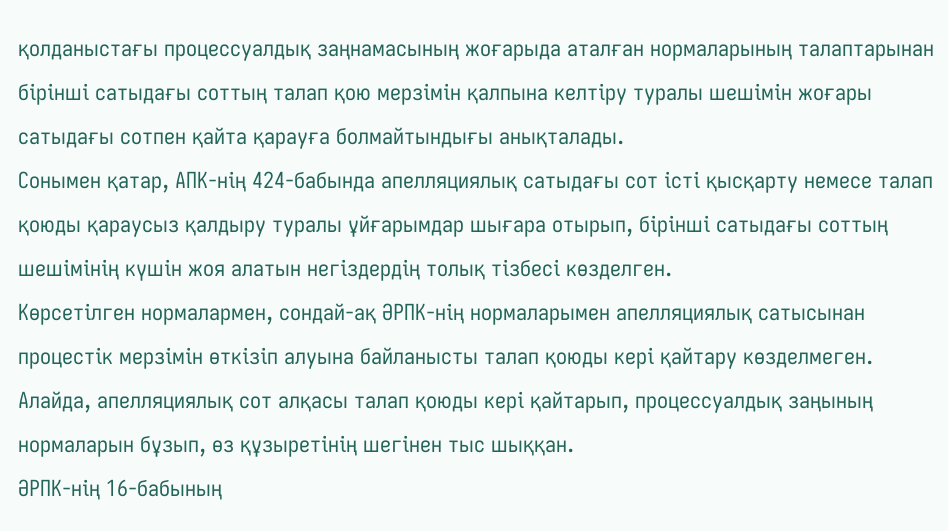қолданыстағы процессуалдық заңнамасының жоғарыда аталған нормаларының талаптарынан бірінші сатыдағы соттың талап қою мерзімін қалпына келтіру туралы шешімін жоғары сатыдағы сотпен қайта қарауға болмайтындығы анықталады.
Сонымен қатар, АПК-нің 424-бабында апелляциялық сатыдағы сот істі қысқарту немесе талап қоюды қараусыз қалдыру туралы ұйғарымдар шығара отырып, бірінші сатыдағы соттың шешімінің күшін жоя алатын негіздердің толық тізбесі көзделген.
Көрсетілген нормалармен, сондай-ақ ӘРПК-нің нормаларымен апелляциялық сатысынан процестік мерзімін өткізіп алуына байланысты талап қоюды кері қайтару көзделмеген.
Алайда, апелляциялық сот алқасы талап қоюды кері қайтарып, процессуалдық заңының нормаларын бұзып, өз құзыретінің шегінен тыс шыққан.
ӘРПК-нің 16-бабының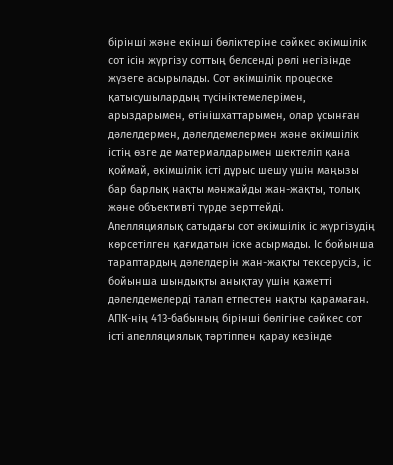бірінші және екінші бөліктеріне сәйкес әкімшілік сот ісін жүргізу соттың белсенді рөлі негізінде жүзеге асырылады. Сот әкімшілік процеске қатысушылардың түсініктемелерімен, арыздарымен, өтінішхаттарымен, олар ұсынған дәлелдермен, дәлелдемелермен және әкімшілік істің өзге де материалдарымен шектеліп қана қоймай, әкімшілік істі дұрыс шешу үшін маңызы бар барлық нақты мәнжайды жан-жақты, толық және объективті түрде зерттейді.
Апелляциялық сатыдағы сот әкімшілік іс жүргізудің көрсетілген қағидатын іске асырмады. Іс бойынша тараптардың дәлелдерін жан-жақты тексерусіз, іс бойынша шындықты анықтау үшін қажетті дәлелдемелерді талап етпестен нақты қарамаған.
АПК-нің 413-бабының бірінші бөлігіне сәйкес сот істi апелляциялық тәртiппен қарау кезiнде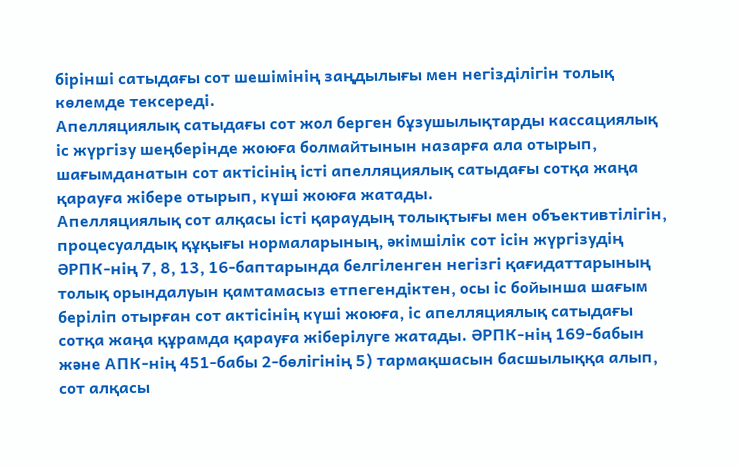бiрiншi сатыдағы сот шешiмiнiң заңдылығы мен негiздiлiгiн толық көлемде тексередi.
Апелляциялық сатыдағы сот жол берген бұзушылықтарды кассациялық іс жүргізу шеңберінде жоюға болмайтынын назарға ала отырып, шағымданатын сот актісінің істі апелляциялық сатыдағы сотқа жаңа қарауға жібере отырып, күші жоюға жатады.
Апелляциялық сот алқасы істі қараудың толықтығы мен объективтілігін, процесуалдық құқығы нормаларының, әкімшілік сот ісін жүргізудің ӘРПК-нің 7, 8, 13, 16-баптарында белгіленген негізгі қағидаттарының толық орындалуын қамтамасыз етпегендіктен, осы іс бойынша шағым беріліп отырған сот актісінің күші жоюға, іс апелляциялық сатыдағы сотқа жаңа құрамда қарауға жіберілуге жатады. ӘРПК-нің 169-бабын және АПК-нің 451-бабы 2-бөлігінің 5) тармақшасын басшылыққа алып, сот алқасы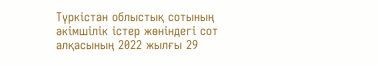Түркістан облыстық сотының әкімшілік істер жөніндегі сот алқасының 2022 жылғы 29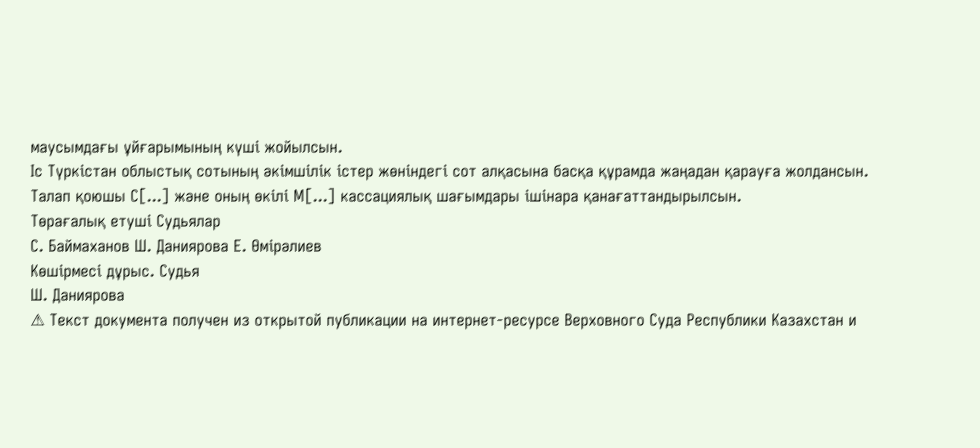маусымдағы ұйғарымының күші жойылсын.
Іс Түркістан облыстық сотының әкімшілік істер жөніндегі сот алқасына басқа құрамда жаңадан қарауға жолдансын.
Талап қоюшы С[...] және оның өкілі М[...] кассациялық шағымдары ішінара қанағаттандырылсын.
Төрағалық етуші Судьялар
С. Баймаханов Ш. Даниярова Е. Өмірәлиев
Көшірмесі дұрыс. Судья
Ш. Даниярова
⚠ Текст документа получен из открытой публикации на интернет-ресурсе Верховного Суда Республики Казахстан и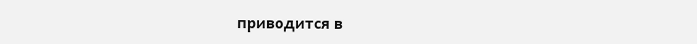приводится в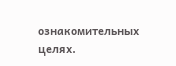ознакомительных целях.